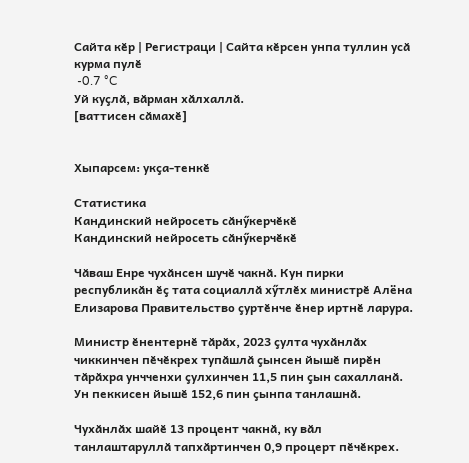Сайта кӗр | Регистраци | Сайта кӗрсен унпа туллин усӑ курма пулӗ
 -0.7 °C
Уй куҫлӑ, вӑрман хӑлхаллӑ.
[ваттисен сӑмахӗ]


Хыпарсем: укҫа-тенкӗ

Статистика
Кандинский нейросеть сӑнӳкерчӗкӗ
Кандинский нейросеть сӑнӳкерчӗкӗ

Чӑваш Енре чухӑнсен шучӗ чакнӑ. Кун пирки республикӑн ӗҫ тата социаллӑ хӳтлӗх министрӗ Алёна Елизарова Правительство ҫуртӗнче ӗнер иртнӗ ларура.

Министр ӗнентернӗ тӑрӑх, 2023 ҫулта чухӑнлӑх чиккинчен пӗчӗкрех тупӑшлӑ ҫынсен йышӗ пирӗн тӑрӑхра унчченхи ҫулхинчен 11,5 пин ҫын сахалланӑ. Ун пеккисен йышӗ 152,6 пин ҫынпа танлашнӑ.

Чухӑнлӑх шайӗ 13 процент чакнӑ, ку вӑл танлаштаруллӑ тапхӑртинчен 0,9 процерт пӗчӗкрех.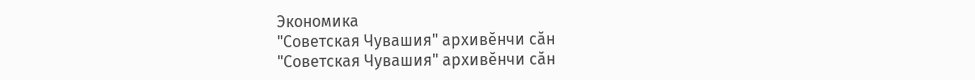Экономика
"Советская Чувашия" архивӗнчи сӑн
"Советская Чувашия" архивӗнчи сӑн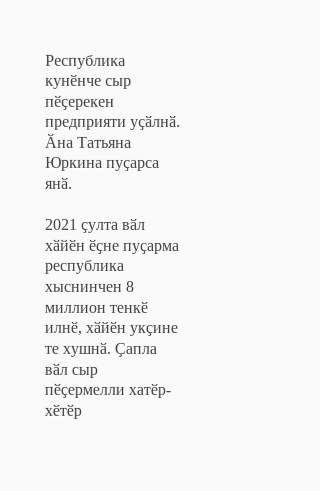Республика кунӗнче сыр пӗҫерекен предприяти уҫӑлнӑ. Ӑна Татьяна Юркина пуҫарса янӑ.

2021 ҫулта вӑл хӑйӗн ӗҫне пуҫарма республика хыснинчен 8 миллион тенкӗ илнӗ, хӑйӗн укҫине те хушнӑ. Ҫапла вӑл сыр пӗҫермелли хатӗр-хӗтӗр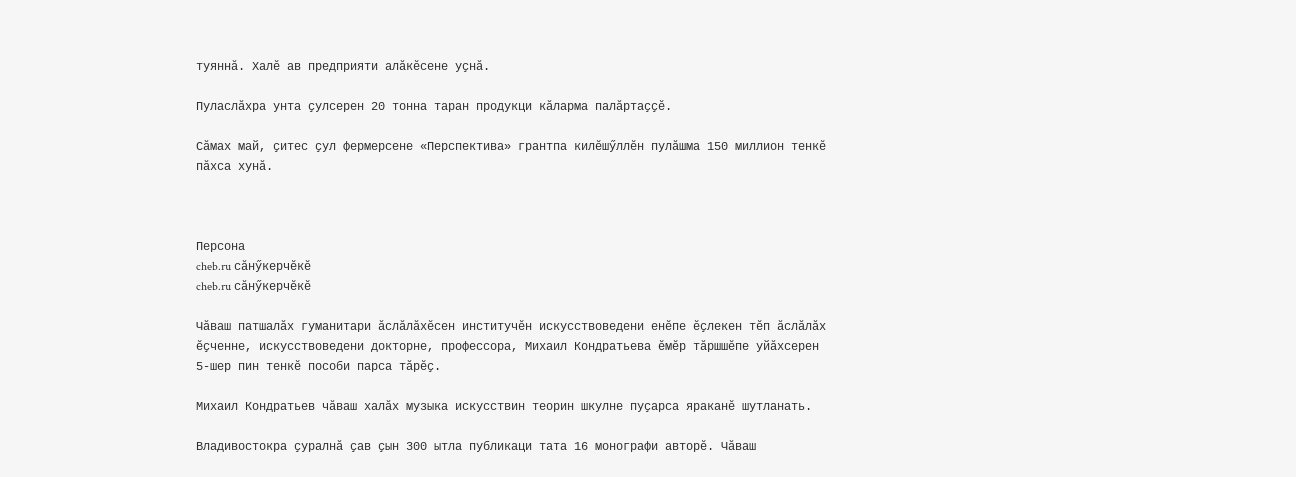туяннӑ. Халӗ ав предприяти алӑкӗсене уҫнӑ.

Пуласлӑхра унта ҫулсерен 20 тонна таран продукци кӑларма палӑртаҫҫӗ.

Сӑмах май, ҫитес ҫул фермерсене «Перспектива» грантпа килӗшӳллӗн пулӑшма 150 миллион тенкӗ пӑхса хунӑ.



Персона
cheb.ru сӑнӳкерчӗкӗ
cheb.ru сӑнӳкерчӗкӗ

Чӑваш патшалӑх гуманитари ӑслӑлӑхӗсен институчӗн искусствоведени енӗпе ӗҫлекен тӗп ӑслӑлӑх ӗҫченне, искусствоведени докторне, профессора, Михаил Кондратьева ӗмӗр тӑршшӗпе уйӑхсерен 5-шер пин тенкӗ пособи парса тӑрӗҫ.

Михаил Кондратьев чӑваш халӑх музыка искусствин теорин шкулне пуҫарса яраканӗ шутланать.

Владивостокра ҫуралнӑ ҫав ҫын 300 ытла публикаци тата 16 монографи авторӗ. Чӑваш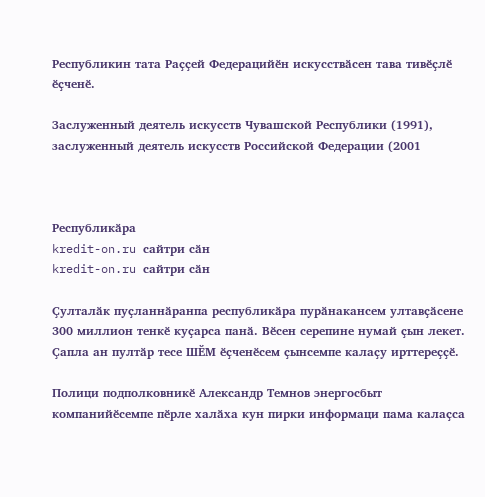Республикин тата Раҫҫей Федерацийӗн искусствӑсен тава тивӗҫлӗ ӗҫченӗ.

Заслуженный деятель искусств Чувашской Республики (1991), заслуженный деятель искусств Российской Федерации (2001



Республикӑра
kredit-on.ru сайтри сӑн
kredit-on.ru сайтри сӑн

Ҫулталӑк пуҫланнӑранпа республикӑра пурӑнакансем ултавҫӑсене 300 миллион тенкӗ куҫарса панӑ. Вӗсен серепине нумай ҫын лекет. Ҫапла ан пултӑр тесе ШӖМ ӗҫченӗсем ҫынсемпе калаҫу ирттереҫҫӗ.

Полици подполковникӗ Александр Темнов энергосбыт компанийӗсемпе пӗрле халӑха кун пирки информаци пама калаҫса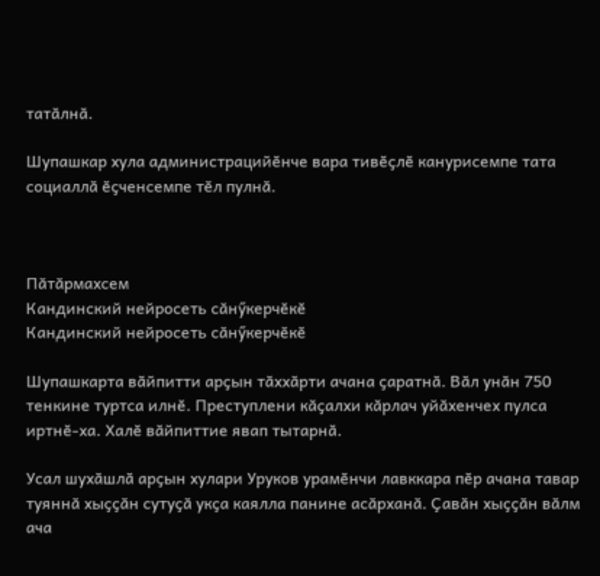татӑлнӑ.

Шупашкар хула администрацийӗнче вара тивӗҫлӗ канурисемпе тата социаллӑ ӗҫченсемпе тӗл пулнӑ.



Пӑтӑрмахсем
Кандинский нейросеть сӑнӳкерчӗкӗ
Кандинский нейросеть сӑнӳкерчӗкӗ

Шупашкарта вӑйпитти арҫын тӑххӑрти ачана ҫаратнӑ. Вӑл унӑн 750 тенкине туртса илнӗ. Преступлени кӑҫалхи кӑрлач уйӑхенчех пулса иртнӗ-ха. Халӗ вӑйпиттие явап тытарнӑ.

Усал шухӑшлӑ арҫын хулари Уруков урамӗнчи лавккара пӗр ачана тавар туяннӑ хыҫҫӑн сутуҫӑ укҫа каялла панине асӑрханӑ. Ҫавӑн хыҫҫӑн вӑлм ача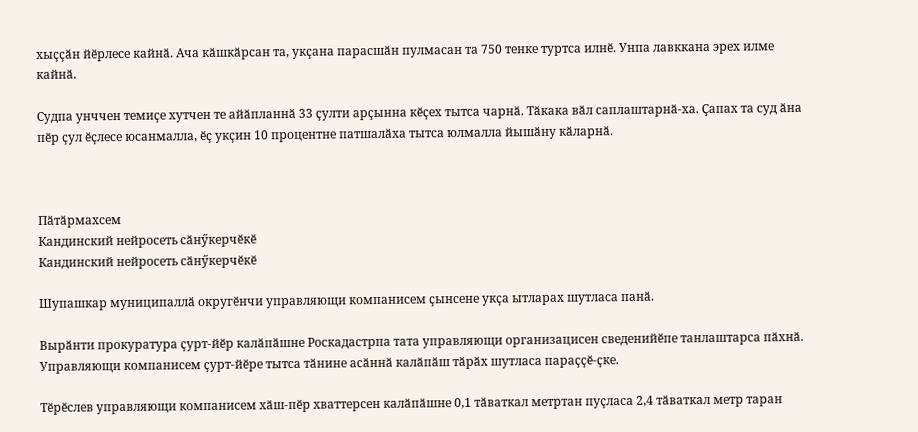хыҫҫӑн йӗрлесе кайнӑ. Ача кӑшкӑрсан та, укҫана парасшӑн пулмасан та 750 тенке туртса илнӗ. Унпа лавккана эрех илме кайнӑ.

Судпа унччен темиҫе хутчен те айӑпланнӑ 33 ҫулти арҫынна кӗҫех тытса чарнӑ. Тӑкака вӑл саплаштарнӑ-ха. Ҫапах та суд ӑна пӗр ҫул ӗҫлесе юсанмалла, ӗҫ укҫин 10 процентне патшалӑха тытса юлмалла йышӑну кӑларнӑ.



Пӑтӑрмахсем
Кандинский нейросеть сӑнӳкерчӗкӗ
Кандинский нейросеть сӑнӳкерчӗкӗ

Шупашкар муниципаллӑ округӗнчи управляющи компанисем ҫынсене укҫа ытларах шутласа панӑ.

Вырӑнти прокуратура ҫурт-йӗр калӑпӑшне Роскадастрпа тата управляющи организацисен сведенийӗпе танлаштарса пӑхнӑ. Управляющи компанисем ҫурт-йӗре тытса тӑнине асӑннӑ калӑпӑш тӑрӑх шутласа параҫҫӗ-ҫке.

Тӗрӗслев управляющи компанисем хӑш-пӗр хваттерсен калӑпӑшне 0,1 тӑваткал метртан пуҫласа 2,4 тӑваткал метр таран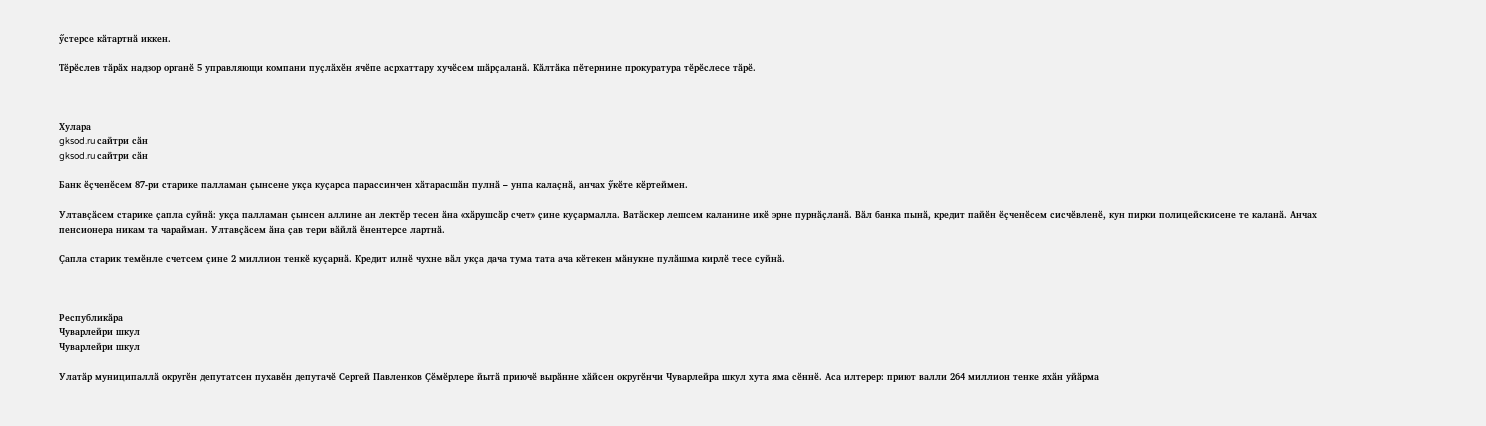ӳстерсе кӑтартнӑ иккен.

Тӗрӗслев тӑрӑх надзор органӗ 5 управляющи компани пуҫлӑхӗн ячӗпе асрхаттару хучӗсем шӑрҫаланӑ. Кӑлтӑка пӗтернине прокуратура тӗрӗслесе тӑрӗ.



Хулара
gksod.ru сайтри сӑн
gksod.ru сайтри сӑн

Банк ӗҫченӗсем 87-ри старике палламан ҫынсене укҫа куҫарса парассинчен хӑтарасшӑн пулнӑ – унпа калаҫнӑ, анчах ӳкӗте кӗртеймен.

Ултавҫӑсем старике ҫапла суйнӑ: укҫа палламан ҫынсен аллине ан лектӗр тесен ӑна «хӑрушсӑр счет» ҫине куҫармалла. Ватӑскер лешсем каланине икӗ эрне пурнӑҫланӑ. Вӑл банка пынӑ, кредит пайӗн ӗҫченӗсем сисчӗвленӗ, кун пирки полицейскисене те каланӑ. Анчах пенсионера никам та чарайман. Ултавҫӑсем ӑна ҫав тери вӑйлӑ ӗнентерсе лартнӑ.

Ҫапла старик темӗнле счетсем ҫине 2 миллион тенкӗ куҫарнӑ. Кредит илнӗ чухне вӑл укҫа дача тума тата ача кӗтекен мӑнукне пулӑшма кирлӗ тесе суйнӑ.



Республикӑра
Чуварлейри шкул
Чуварлейри шкул

Улатӑр муниципаллӑ округӗн депутатсен пухавӗн депутачӗ Сергей Павленков Ҫӗмӗрлере йытӑ приючӗ вырӑнне хӑйсен округӗнчи Чуварлейра шкул хута яма сӗннӗ. Аса илтерер: приют валли 264 миллион тенке яхӑн уйӑрма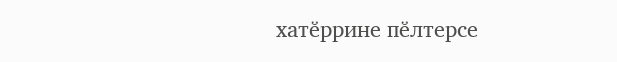хатӗррине пӗлтерсе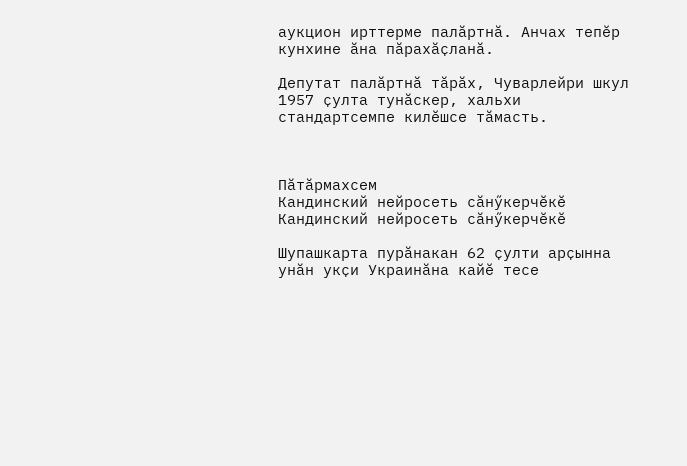аукцион ирттерме палӑртнӑ. Анчах тепӗр кунхине ӑна пӑрахӑҫланӑ.

Депутат палӑртнӑ тӑрӑх, Чуварлейри шкул 1957 ҫулта тунӑскер, хальхи стандартсемпе килӗшсе тӑмасть.



Пӑтӑрмахсем
Кандинский нейросеть сӑнӳкерчӗкӗ
Кандинский нейросеть сӑнӳкерчӗкӗ

Шупашкарта пурӑнакан 62 ҫулти арҫынна унӑн укҫи Украинӑна кайӗ тесе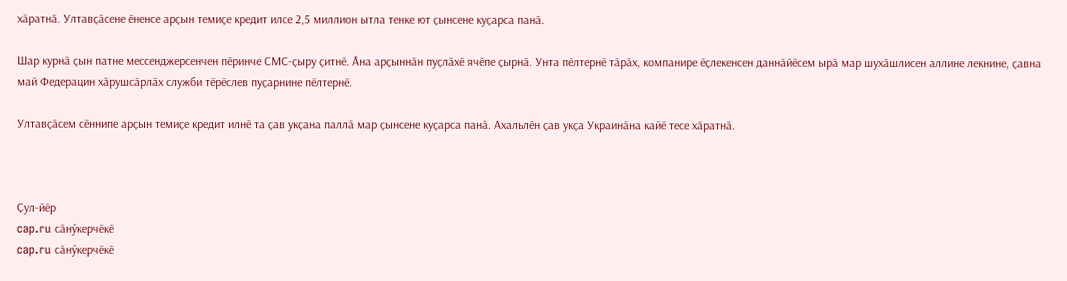хӑратнӑ. Ултавҫӑсене ӗненсе арҫын темиҫе кредит илсе 2,5 миллион ытла тенке ют ҫынсене куҫарса панӑ.

Шар курнӑ ҫын патне мессенджерсенчен пӗринче СМС-ҫыру ҫитнӗ. Ӑна арҫыннӑн пуҫлӑхӗ ячӗпе ҫырнӑ. Унта пӗлтернӗ тӑрӑх, компанире ӗҫлекенсен даннӑйӗсем ырӑ мар шухӑшлисен аллине лекнине, ҫавна май Федерацин хӑрушсӑрлӑх служби тӗрӗслев пуҫарнине пӗлтернӗ.

Ултавҫӑсем сӗннипе арҫын темиҫе кредит илнӗ та ҫав укҫана паллӑ мар ҫынсене куҫарса панӑ. Ахальлӗн ҫав укҫа Украинӑна кайӗ тесе хӑратнӑ.



Ҫул-йӗр
cap.ru сӑнӳкерчӗкӗ
cap.ru сӑнӳкерчӗкӗ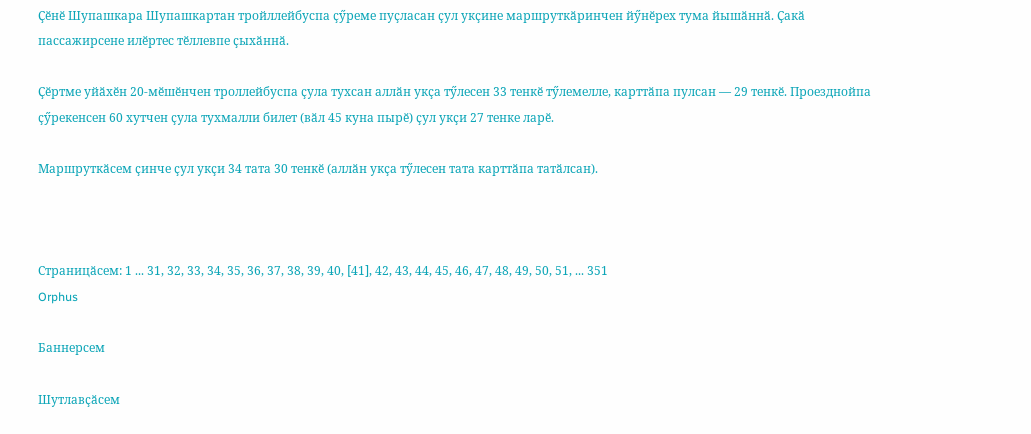Ҫӗнӗ Шупашкара Шупашкартан тройллейбуспа ҫӳреме пуҫласан ҫул укҫине маршруткӑринчен йӳнӗрех тума йышӑннӑ. Ҫакӑ пассажирсене илӗртес тӗллевпе ҫыхӑннӑ.

Ҫӗртме уйӑхӗн 20-мӗшӗнчен троллейбуспа ҫула тухсан аллӑн укҫа тӳлесен 33 тенкӗ тӳлемелле, карттӑпа пулсан — 29 тенкӗ. Проезднойпа ҫӳрекенсен 60 хутчен ҫула тухмалли билет (вӑл 45 куна пырӗ) ҫул укҫи 27 тенке ларӗ.

Маршруткӑсем ҫинче ҫул укҫи 34 тата 30 тенкӗ (аллӑн укҫа тӳлесен тата карттӑпа татӑлсан).



Страницӑсем: 1 ... 31, 32, 33, 34, 35, 36, 37, 38, 39, 40, [41], 42, 43, 44, 45, 46, 47, 48, 49, 50, 51, ... 351
Orphus

Баннерсем

Шутлавҫӑсем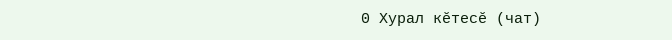0 Хурал кӗтесӗ (чат)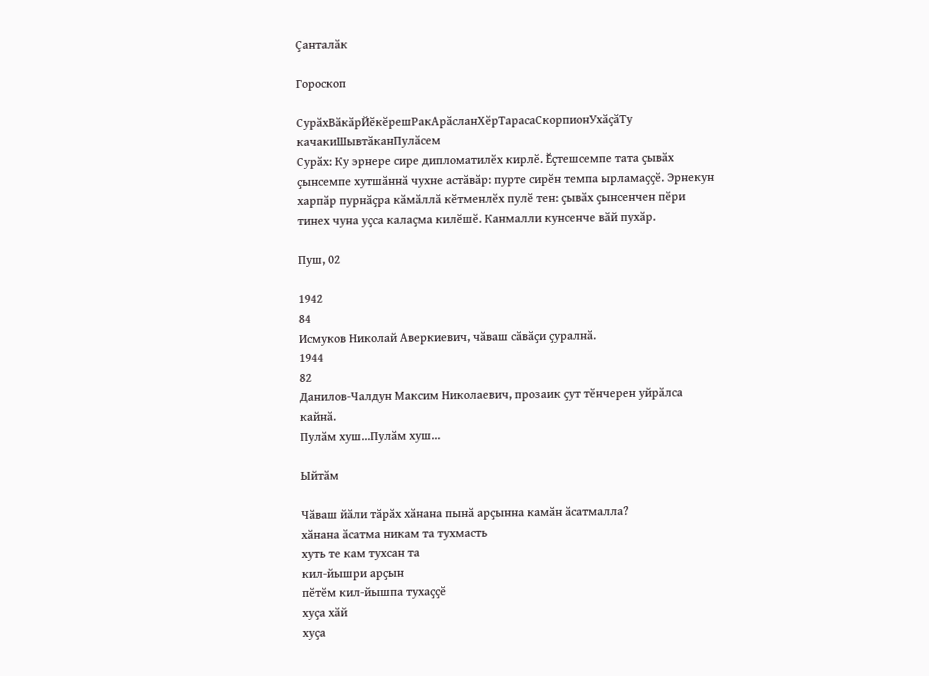Ҫанталӑк

Гороскоп

СурӑхВӑкӑрЙӗкӗрешРакАрӑсланХӗрТарасаСкорпионУхӑҫӑТу качакиШывтӑканПулӑсем
Сурӑх: Ку эрнере сире дипломатилӗх кирлӗ. Ӗҫтешсемпе тата ҫывӑх ҫынсемпе хутшӑннӑ чухне астӑвӑр: пурте сирӗн темпа ырламаҫҫӗ. Эрнекун харпӑр пурнӑҫра кӑмӑллӑ кӗтменлӗх пулӗ тен: ҫывӑх ҫынсенчен пӗри тинех чуна уҫса калаҫма килӗшӗ. Канмалли кунсенче вӑй пухӑр.

Пуш, 02

1942
84
Исмуков Николай Аверкиевич, чӑваш сӑвӑҫи ҫуралнӑ.
1944
82
Данилов-Чалдун Максим Николаевич, прозаик ҫут тӗнчерен уйрӑлса кайнӑ.
Пулӑм хуш...Пулӑм хуш...

Ыйтӑм

Чӑваш йӑли тӑрӑх хӑнана пынӑ арҫынна камӑн ӑсатмалла?
хӑнана ӑсатма никам та тухмасть
хуть те кам тухсан та
кил-йышри арҫын
пӗтӗм кил-йышпа тухаҫҫӗ
хуҫа хӑй
хуҫа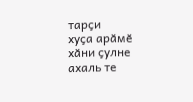тарҫи
хуҫа арӑмӗ
хӑни ҫулне ахаль те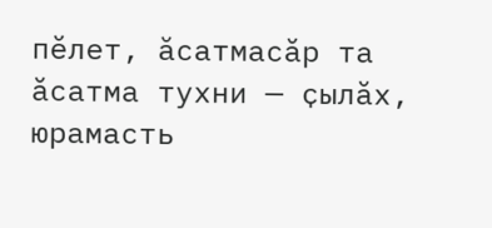пӗлет, ӑсатмасӑр та
ӑсатма тухни — ҫылӑх, юрамасть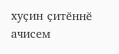хуҫин ҫитӗннӗ ачисем